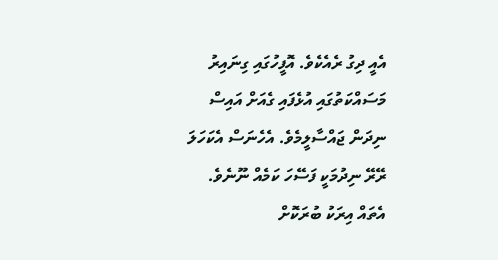އެއީ ދިގު ރެއެކެވެ. އޮފީހުގައި ގިނައިރު މަސައްކަތުގައި އުޅެފައި ގެއަށް އައިސް ނިދަން ޖައްސާލީމެވެ. އެހެނަސް އެކަހަލަ ރޭރޭ ނިދުމަކީ ފަސޭހަ ކަމެއް ނޫނެވެ. އެތައް އިރަކު ބުރަކޮށް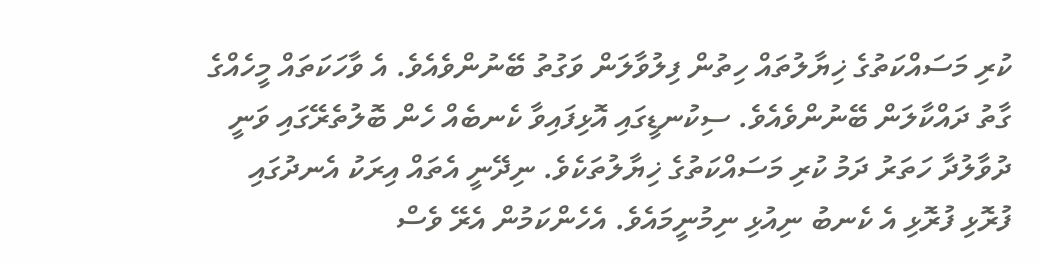ކުރި މަސައްކަތުގެ ޚިޔާލުތައް ހިތުން ފިލުވާލަން ވަގުތު ބޭނުންވެއެވެ. އެ ވާހަކަތައް މީހެއްގެ ގާތު ދައްކާލަން ބޭނުންވެއެވެ. ސިކުނޑީގައި އޮޅިފައިވާ ކެނބެއް ހެން ބޮލުތެރޭގައި ވަނީ ދުވާލުދާ ހަތަރު ދަމު ކުރި މަސައްކަތުގެ ޚިޔާލުތަކެވެ. ނިދޭނީ އެތައް އިރަކު އެނދުގައި ފުރޮޅި ފުރޮޅި އެ ކެނބު ނިއުޅި ނިމުނީމައެވެ. އެހެންކަމުން އެރޭ ވެސް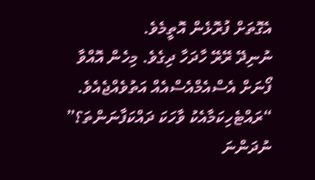އެގޮތަށް ފުރޮޅެން އޮތީމެވެ.
ނުނިދޭ ރޭރޭ ހާދަހާ ދިގެވެ. މިހެން އޮއްވާ ފޯނަށް އެސްއެމްއެސްއެއް އަތުވެއްޖެއެވެ. “ރައްޓެހިކަމާއެކު ވާހަކަ ދައްކަފާނަންތަ؟”
ނުދަންނަ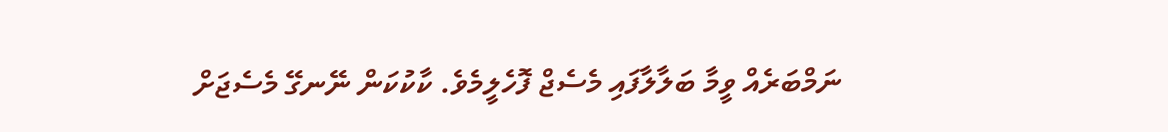ނަމްބަރެއް ވީމާ ބަލާލާފައި މެސެޖް ފޮހެލީމެވެ. ކާކުކަން ނޭނގޭ މެސެޖަށް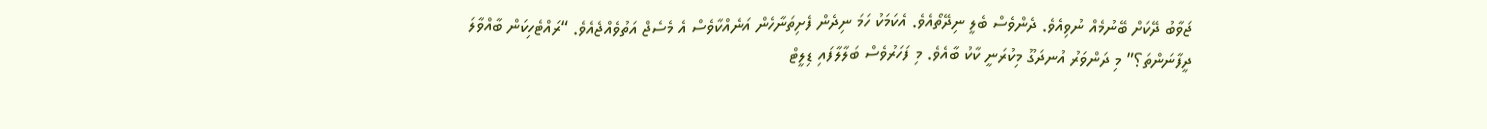ޖަވާބު ދޭކަށް ބޭނުމެއް ނުވިއެވެ. ދެންވެސް ބެލީ ނިދޭތޯއެވެ. އެކަމަކު ހަމަ ނިދެން ފެށިތަނާހެން އަނެއްކާވެސް އެ މެސެޖް އަތުވެއްޖެއެވެ. “ރައްޓެހިކަން ބާއްވާލަ ދީފާނަންތަ؟” މި ދަންވަރު އުނދަގޫ މިކުރަނީ ކާކު ބާއެވެ. މި ފަހަރުވެސް ބަލާލާފައި ޑިލީޓް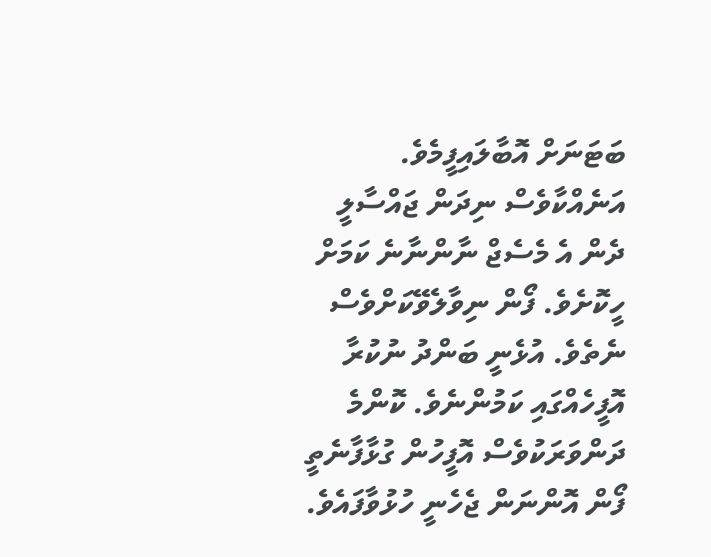ބަޓަނަށް އޮބާލައިފީމެވެ.
އަނެއްކާވެސް ނިދަން ޖައްސާލީ ދެން އެ މެސެޖް ނާންނާނެ ކަމަށް ހީކޮށެވެ. ފޯން ނިވާލެވޭކަށްވެސް ނެތެވެ. އުޅެނީ ބަންދު ނުކުރާ އޮފީހެއްގައި ކަމުންނެވެ. ކޮންމެ ދަންވަރަކުވެސް އޮފީހުން ގުޅާފާނެތީ ފޯން އޮންނަން ޖެހެނީ ހުޅުވާފައެވެ.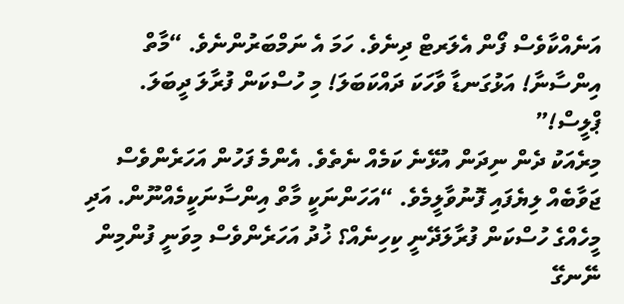އަނެއްކާވެސް ފޯން އެލަރޓް ދިނެވެ. ހަމަ އެ ނަމްބަރުންނެވެ. “މާތް އިންސާނާ! އަޅުގަނޑާ ވާހަކަ ދައްކަބަލަ! މި ހުސްކަން ފުރާލަ ދީބަލަ. ޕްލީސް!”
މިރެއަކު ދެން ނިދަން އުޅޭނެ ކަމެއް ނެތެވެ. އެންމެ ފަހުން އަހަރެންވެސް ޖަވާބެއް ލިޔެފައި ފޮނުވާލީމެވެ. “އަހަންނަކީ މާތް އިންސާނަކީމެއްނޫން. އަދި މީހެއްގެ ހުސްކަން ފުރާލަދޭނީ ކިހިނެއް؟ ޚުދު އަހަރެންވެސް މިވަނީ ފުންމިން ނޭނގޭ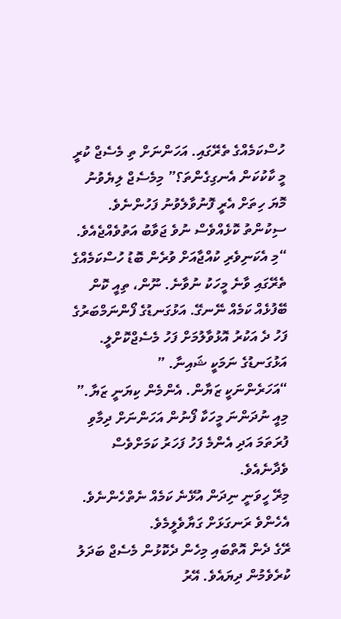ހުސްކަމެއްގެ ތެރޭގައި. އަހަންނަށް ތި މެސެޖް ކުރީ މީ ކާކުކަން އެނގިގެންތަ؟” މިމެސެޖް ލިޔެވުނު މޮޔަ ހިތަށް އެރީ ފޮނުވާލެވުނު ފަހުންނެވެ.
ސިކުންތު ކޮޅެއްވެސް ނުވެ ޖަވާބު އަތުވެއްޖެއެވެ. “މި އެކަނިވެރި ކުއްޖާއަށް ވުރެން ބޮޑު ހުސްކަމެއްގެ ތެރޭގައި ވާނެ މީހަކު ނުވާނެ. ނޫން، ތިއީ ކޮން ބޭފުޅެއް ކަމެއް ނޭނގޭ. އަޅުގަނޑުގެ ފޯންނަމްބަރުގެ ފަހު ދެ އަކުރު އޮޅުވާލުމަށް ފަހު މެސެޖްކޮށްލީ. އަޅުގަނޑުގެ ނަމަކީ ޝައިނާ. ”
“އަހަރެންނަކީ ޒަޔާން. އެންމެން ކިޔަނީ ޒަޔާ.”
މިއީ ނުދަންނަ މީހަކާ ފޯނުން އަހަންނަށް ދިމާވި ފުރަތަމަ އަދި އެންމެ ފަހު ފަހަރު ކަމަށްވެސް ވެދާނެއެވެ.
މިރޭ ހީވަނީ ނިދަން އުޅޭނެ ކަމެއް ނެތްހެންނެވެ. އެހެންވެ ރަނގަޅަށް ގަޔާވެލީމެވެ.
ރޭގެ ދެން އޮތްބައި މިހެން ދެކޮޅުން މެސެޖް ބަދަލު ކުރެވެމުން ދިޔައެވެ. އޭރު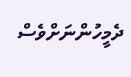ދެމީހުންނަށްވެސް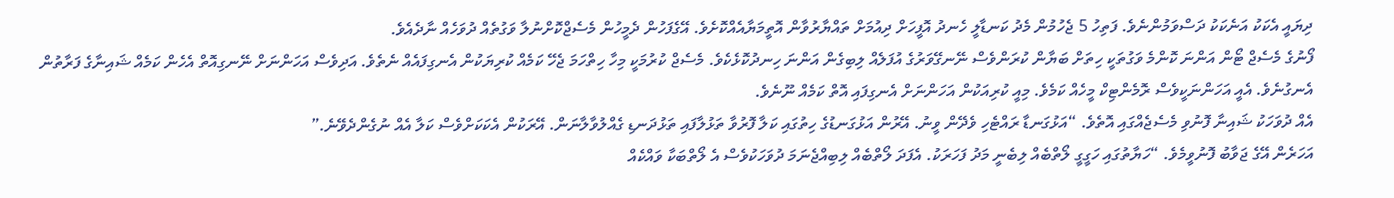ދިޔައީ އެކަކު އަނެކަކު ދަސްވަމުންނެވެ. ފަތިހު 5 ޖެހުމުން މެދު ކަނޑާލީ ހެނދު އޮފީހަށް ދިއުމަށް ތައްޔާރުވާން އޮތީމަޔާއެއްކޮށެވެ. އޭގެފަހުން ދެމީހުން މެސެޖްކޮށްނުލާ ވަގުތެއް ދުވަހެއް ނާދެއެވެ.
ފޯނުގެ މެސެޖް ޓޯން އަންނަ ކޮންމެ ވަގުތަކީ ހިތަށް ބަޔާން ކުރަންވެސް ނޭނގޭވަރުގެ އުފަލެއް ލިބިގެން އަންނަ ހިނދުކޮޅެކެވެ. މެސެޖް ކުރުމަކީ މިހާ ހިތްހަމަ ޖެހޭ ކަމެއް ކުރިޔަކުން އެނގިފައެއް ނެތެވެ. އަދިވެސް އަހަންނަށް ނޭނގިއޮތް އެހެން ކަމެއް ޝައިނާގެ ފަރާތުން އެނގުނެވެ. އެއީ އަހަންނަކީވެސް ރޮމެންޓިކް މީހެއް ކަމެވެ. މިއީ ކުރިއަކުން އަހަންނަށް އެނގިފައި އޮތް ކަމެއް ނޫނެވެ.
އެއް ދުވަހަކު ޝައިނާ ފޮނުވި މެސެޖެއްގައި އޮތެވެ. “އަޅުގަނޑާ ރައްޓެހި ވެދޭން ވީނު. އޭރުން އަޅުގަނޑުގެ ހިތުގައި ކަލާ ފޮރުވާ ތަޅުލާފައި ތަޅުދަނޑި ގެއްލުވާލާނަން. އޭރަކުން އެކަކަށްވެސް ކަލާ އެއް ނުގެންދެވޭނެ.”
އަހަރެން އޭގެ ޖަވާބު ފޮނުވީމެވެ. “ހަޔާތުގައި ހަގީގީ ލޯތްބެއް ލިބެނީ މަދު ފަހަރަކު. އެފަދަ ލޯތްބެއް ލިބިއްޖެނަމަ ދުވަހަކުވެސް އެ ލޯތްބަކާ ވައްކެއް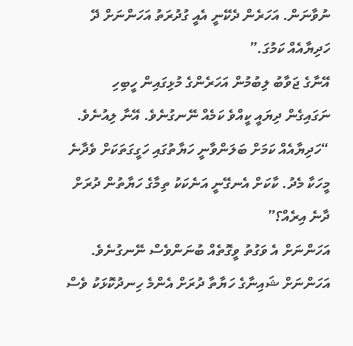ނުވާނަން. އަހަރެން ދެކޭނީ އެއީ ގުދުރަތު އަހަންނަށް ދޭ ހަދިޔާއެއް ކަމުގަ.”
އޭނާގެ ޖަވާބު ލިބުމުން އަހަރެންގެ މުޅިގައިން ހީބިހި ނަގައިގެން ދިޔައީ ކީއްވެ ކަމެއް ނޭނގުނެވެ. އޭނާ ލިއުނެވެ.
“ހަދިޔާއެއް ކަމަށް ބަލަންވާނީ ހަޔާތުގައި ހަގީގަތަކަށް ވެދާނެ މީހަކާ މެދު. ކާކަށް އެނގޭނީ އަނެކަކު ތިމާގެ ހަޔާތުން ދުރަށް ދާނެ އިރެއް؟”
އަހަންނަށް އެ ވަގުތު ވީގޮތެއް ބުނަންވެސް ނޭނގުނެވެ. އަހަންނަށް ޝައިނާގެ ހަޔާތާ ދުރަށް އެންމެ ހިނދުކޮޅަކު ވެސް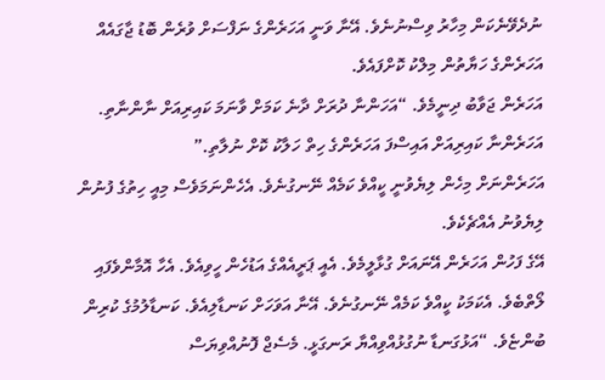ނުދެވޭނެކަން މިހާރު ވިސްނުނެވެ. އޭނާ ވަނީ އަހަރެންގެ ނަފްސަށް ވުރެން ބޮޑު ޖާގައެއް އަހަރެންގެ ހަޔާތުން މިލްކު ކޮށްފައެވެ.
އަހަރެން ޖަވާބު ދިނީމެވެ. “އަހަންނާ ދުރަށް ދާނެ ކަމަށް ވާނަމަ ކައިރިއަށް ނާންނާތި. އަހަރެންނާ ކައިރިއަށް އައިސްފަ އަހަރެންގެ ހިތް ހަލާކު ކޮށް ނުލާތި.”
އަހަރެންނަށް މިހެން ލިޔެވުނީ ކީއްވެ ކަމެއް ނޭނގުނެވެ. އެހެންނަމަވެސް މިއީ ހިތުގެ ފުނުން ލިޔެވުނު އެއްޗެކެވެ.
އޭގެ ފަހުން އަހަރެން އޭނައަށް ގުޅާލީމެވެ. އެއީ ޕަރީއެއްގެ އަޑުހެން ހީވިއެވެ. އެހާ އޮމާންވެފައި ލޯތްބެވެ. އެކަމަކު ކީއްވެ ކަމެއް ނޭނގުނެވެ. އޭނާ އަވަހަށް ކަނޑާލިއެވެ. ކަނޑާލުމުގެ ކުރިން ބުންޏެވެ. “އަޅުގަނޑާ ނުގުޅުއްވިއްޔާ ރަނގަޅީ. މެސެޖް ފޮނުއްވިޔަސް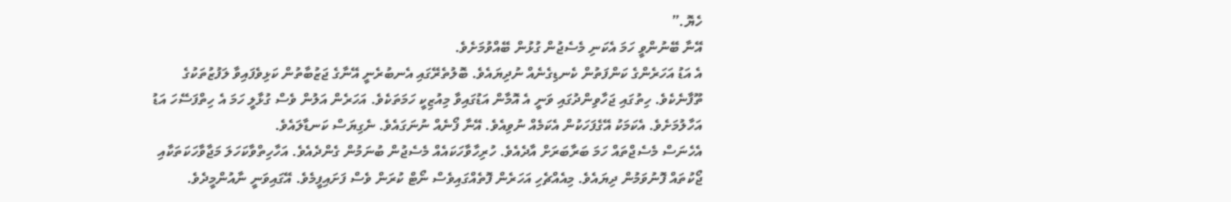ހެޔޮ.”
އޭނާ ބޭނުންވީ ހަމަ އެކަނި މެސެޖުން ގުޅުން ބޭއްވުމަށެވެ.
އެ އަޑު އަހަރެންގެ ކަންފަތުން ކެނޑިގެނެއް ނުދިޔައެވެ. ބޮލުތެރޭގައި އެނބުރެނީ އޭނާގެ ޖަޒުބާތުން ކަޅިވެފައިވާ ލަފުޒުތަކުގެ ތޫފާނެކެވެ. ހިތުގައި ޖަހާވިންދުގައި ވަނީ އެ އޮމާން އަޑުގައިވާ މިއުޒިކީ ހަމަތަކެވެ. އަހަރެން އަލުން ވެސް ގުޅާލީ ހަމަ އެ ހިތްފަސޭހަ އަޑު އަހާލުމަށެވެ. އެކަމަކު އޭގެފަހަކުން އެކަމެއް ނުވިއެވެ. އޭނާ ފޯނެއް ނުނަގައެވެ. ނެގިޔަސް ކަނޑާލައެވެ.
އެހެނަސް މެސެޖްތައް ހަމަ ބަރާބަރަށް އާދެއެވެ. ހުރިހާވާހަކައެއް މެސެޖުން ބުނަމުން ގެންދެއެވެ. އަހާހިތްވާކަހަލަ މަޖާވާހަކަތަކާއި ޖޯކުތައް ފޮނުވަމުން ދިޔައެވެ. މިއެއްޗެހި އަހަރެން ފޮތެއްގައިވެސް ނޯޓް ކުރަން ވެސް ފަށައިފީމެވެ. އޭގައިވަނީ ނާއުންމީދެވެ.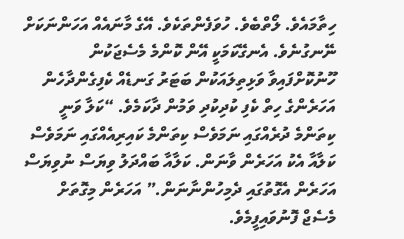ހިތާމައެވެ. ލޯތްބެވެ. ހުވަފެންތަކެވެ. އޭގެ މާނައެއް އަހަންނަކަށް ނޭނގުނެވެ. އެނގޭކަމަކީ އޭން ކޮންމެ މެސެޖަކުން ހޫނުކޮށްފައިވާ ވަޅިތިލައަކުން ބަޓަރު ގަނޑެއް ކެފިގެންދާހެން އަހަރެންގެ ހިތް ކެފި ކުދިކުދި ވަމުން ދާކަމެވެ. “ކަލާ ވަނީ ކިތަންމެ ދުރެއްގައި ނަމަވެސް ކިތަންމެ ކައިރިއެއްގައި ނަމަވެސް ކަލާއާ އެކު އަހަރެން ވާނަން. ކަލާއާ ބައްދަލު ވިޔަސް ނުވިޔަސް އަހަރެން އެގޮތުގައި ދެމިހުންނާނަން.” އަހަރެން މިގޮތަށް މެސެޖް ފޮނުވައިފީމެވެ.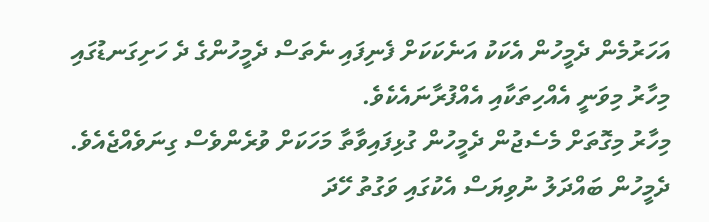އަހަރުމެން ދެމީހުން އެކަކު އަނެކަކަށް ފެނިފައި ނެތަސް ދެމީހުންގެ ދެ ހަށިގަނޑުގައި މިހާރު މިވަނީ އެއްހިތަކާއި އެއްފުރާނައެކެވެ.
މިހާރު މިގޮތަށް މެސެޖުން ދެމީހުން ގުޅިފައިވާތާ މަހަކަށް ވުރެންވެސް ގިނަވެއްޖެއެވެ. ދެމީހުން ބައްދަލު ނުވިޔަސް އެކުގައި ވަގުތު ހޭދަ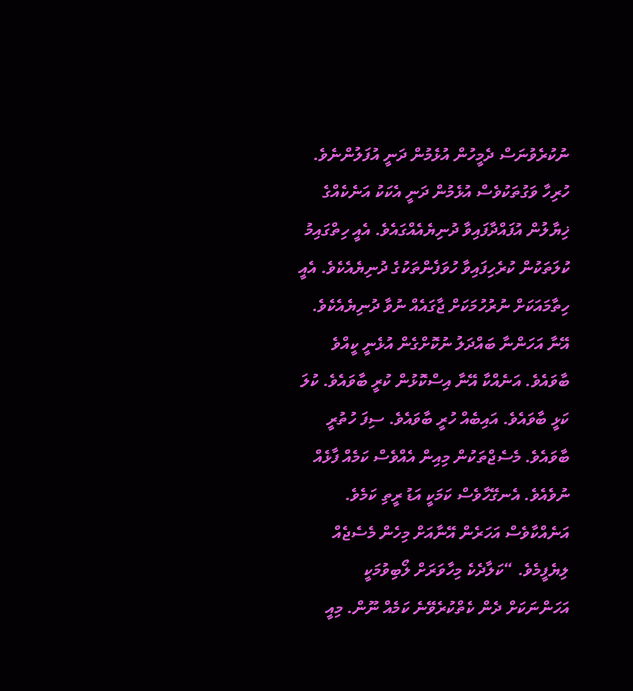ނުކުރެވުނަސް ދެމީހުން އުޅެމުން ދަނީ އުފަލުންނެވެ. ހުރިހާ ވަގުތަކުވެސް އުޅެމުން ދަނީ އެކަކު އަނެކެއްގެ ޚިޔާލުން އުފައްދާފައިވާ ދުނިޔެއެއްގައެވެ. އެއީ ހިތްގައިމު ކުލަތަކުން ކުރެހިފައިވާ ހުވަފެންތަކުގެ ދުނިޔެއެކެވެ. އެއީ ހިތާމައަކަށް ނުރުހުމަކަށް ޖާގައެއް ނުވާ ދުނިޔެއެކެވެ.
އޭނާ އަހަންނާ ބައްދަލު ނުކޮށްގެން އުޅެނީ ކީއްވެ ބާވައެވެ. އަނެއްކާ އޭނާ އިސްކޮޅުން ކުރީ ބާވައެވެ. ކުލަ ކަޅީ ބާވައެވެ. އައިބެއް ހުރީ ބާވައެވެ. ސިފަ ހުތުރީ ބާވައެވެ. މެސެޖްތަކުން މިއިން އެއްވެސް ކަމެއް ފާޅެއް ނުވެއެވެ. އެނގޭހާވެސް ކަމަކީ އަޑު ރީތި ކަމެވެ.
އަނެއްކާވެސް އަހަރެން އޭނާއަށް މިހެން މެސެޖެއް ލިޔެފީމެވެ. “ކަލާދެކެ މިހާވަރަށް ލޯބިވުމަކީ އަހަންނަކަށް ދެން ކެތްކުރެވޭނެ ކަމެއް ނޫން. މިއީ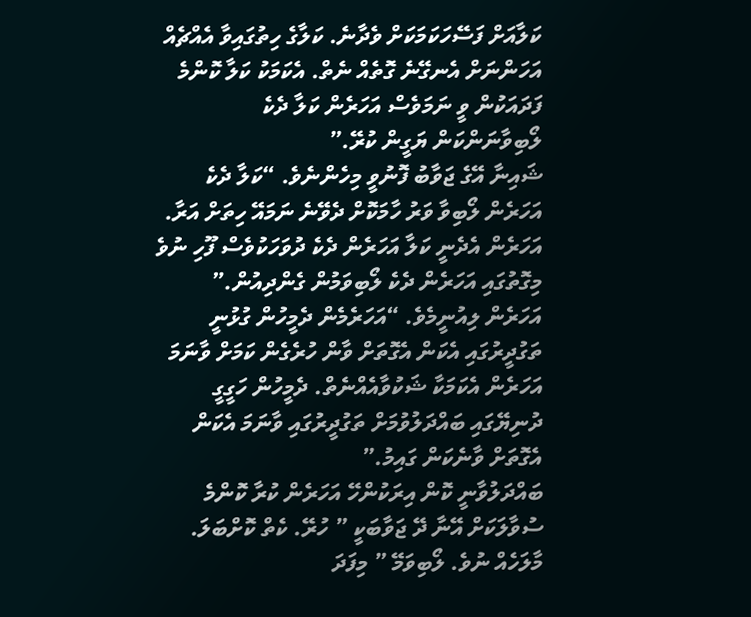ކަލާއަށް ފަސޭހަކަމަކަށް ވެދާނެ. ކަލާގެ ހިތުގައިވާ އެއްޗެއް އަހަންނަށް އެނގޭނެ ގޮތެއް ނެތް. އެކަމަކު ކަލާ ކޮންމެ ފަދައަކުން ވީ ނަމަވެސް އަހަރެން ކަލާ ދެކެ ލޯބިވާނަންކަން ޔަގީން ކުރޭ.”
ޝައިނާ އޭގެ ޖަވާބު ފޮނުވީ މިހެންނެވެ. “ކަލާ ދެކެ އަހަރެން ލޯބިވާ ވަރު ހާމަކޮށް ދެވޭނެ ނަމައޭ ހިތަށް އަރާ. އަހަރެން އެދެނީ ކަލާ އަހަރެން ދެކެ ދުވަހަކުވެސް ފޫހި ނުވެ މިގޮތުގައި އަހަރެން ދެކެ ލޯބިވަމުން ގެންދިއުން.”
އަހަރެން ލިއުނީމެވެ. “އަހަރެމެން ދެމީހުން ގުޅުނީ ތަގުދީރުގައި އެކަން އެގޮތަށް ވާން ހުރެގެން ކަމަށް ވާނަމަ އަހަރެން އެކަމަކާ ޝަކުވާއެއްނެތް. ދެމީހުން ހަގީގީ ދުނިޔޭގައި ބައްދަލުވުމަށް ތަގުދީރުގައި ވާނަމަ އެކަން އެގޮތަށް ވާނެކަން ގައިމު.”
ބައްދަލުވާނީ ކޮން އިރަކުންހޭ އަހަރެން ކުރާ ކޮންމެ ސުވާލަކަށް އޭނާ ދޭ ޖަވާބަކީ ” ހުރޭ. ކެތް ކޮށްބަލަ. މާލަހެއް ނުވެ. ލޯބިވަމޭ ” މިފަދަ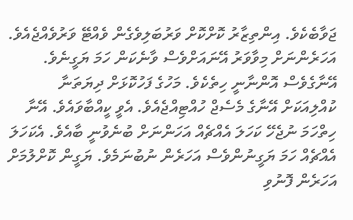ޖަވާބެކެވެ. އިންތިޒާރު ކޮށްކޮށް ވަރުބަލިވެގެން ވެއްޓޭ ވަރުވެއްޖެއެވެ.
އަހަރެންނަށް މިވާވަރު އޭނައަށްވެސް ވާނެކަން ހަމަ ޔަގީނެވެ. އޭނާގެވެސް އޮންނާނީ ހިތެކެވެ. މަހުގެ ފަހުކޮޅަށް ދިޔަތަނާ ކުއްލިއަކަށް އޭނާގެ މެސެޖް ހުއްޓިއްޖެއެވެ. އެވީ ކީއްބާވައެވެ. އޭނާ ހިތްހަމަ ނުޖެހޭ ކަހަލަ އެއްޗެއް އަހަންނަށް ބުނެވުނީ ބާއެވެ. އެކަހަލަ އެއްޗެއް ހަމަ ޔަގީނުންވެސް އަހަރެން ނުބުނަމެވެ. ޔަގީން ކޮށްލުމަށް އަހަރެން ފޮނުވި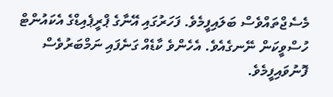މެސެޖްތައްވެސް ބަލައިފީމެވެ. ފަހަރުގައި އޭނާގެ ޕްރީޕެއިޑްގެ އެކައުންޓް ހުސްވީކަން ނޭނގެއެވެ. އެހެންވެ ކާޑެއް ގަނެފައި ނަމްބަރުވެސް ފޮނުވައިފީމެވެ.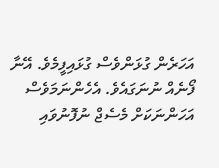އަހަރެން ގުޅަންވެސް ގުޅައިފީމެވެ. އޭނާ ފޯނެއް ނުނަގައެވެ. އެހެންނަމަވެސް އަހަންނަކަށް މެސެޖް ނުފޮނުވައި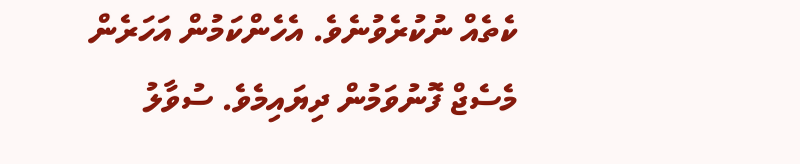ކެތެއް ނުކުރެވުނެވެ. އެހެންކަމުން އަހަރެން މެސެޖް ފޮނުވަމުން ދިޔައިމެވެ. ސުވާލު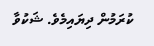ކުރަމުން ދިޔައިމެވެ. ޝަކުވާ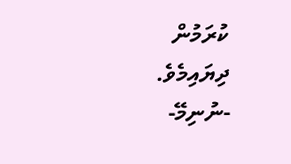ކުރަމުން ދިޔައިމެވެ.
-ނުނިމޭ-